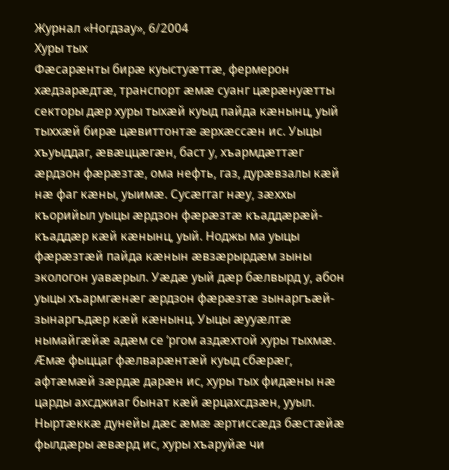Журнал «Ногдзау», 6/2004
Хуры тых
Фæсарæнты бирæ куыстуæттæ, фермерон хæдзарæдтæ, транспорт æмæ суанг цæрæнуæтты секторы дæр хуры тыхæй куыд пайда кæнынц, уый тыххæй бирæ цæвиттонтæ æрхæссæн ис. Уыцы хъуыддаг, æвæццæгæн, баст у, хъармдæттæг æрдзон фæрæзтæ, ома нефть, газ, дурæвзалы кæй нæ фаг кæны, уыимæ. Сусæггаг нæу, зæххы къорийыл уыцы æрдзон фæрæзтæ къаддæрæй-къаддæр кæй кæнынц, уый. Ноджы ма уыцы фæрæзтæй пайда кæнын æвзæрырдæм зыны экологон уавæрыл. Уæдæ уый дæр бæлвырд у, абон уыцы хъармгæнæг æрдзон фæрæзтæ зынаргъæй-зынаргъдæр кæй кæнынц. Уыцы æууæлтæ нымайгæйæ адæм се ’ргом аздæхтой хуры тыхмæ. Æмæ фыццаг фæлварæнтæй куыд сбæрæг, афтæмæй зæрдæ дарæн ис, хуры тых фидæны нæ царды ахсджиаг бынат кæй æрцахсдзæн, ууыл.
Ныртæккæ дунейы дæс æмæ æртиссæдз бæстæйæ фылдæры æвæрд ис, хуры хъаруйæ чи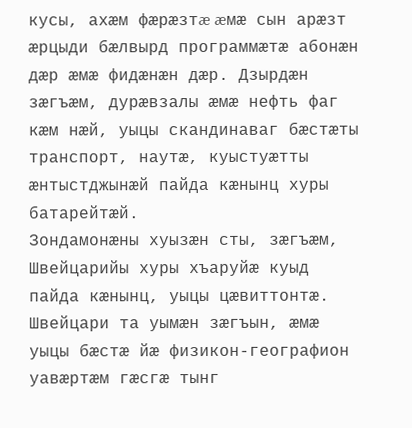кусы, ахæм фæрæзтæ æмæ сын арæзт æрцыди бæлвырд программæтæ абонæн дæр æмæ фидæнæн дæр. Дзырдæн зæгъæм, дурæвзалы æмæ нефть фаг кæм нæй, уыцы скандинаваг бæстæты транспорт, наутæ, куыстуæтты æнтыстджынæй пайда кæнынц хуры батарейтæй.
Зондамонæны хуызæн сты, зæгъæм, Швейцарийы хуры хъаруйæ куыд пайда кæнынц, уыцы цæвиттонтæ. Швейцари та уымæн зæгъын, æмæ уыцы бæстæ йæ физикон-географион уавæртæм гæсгæ тынг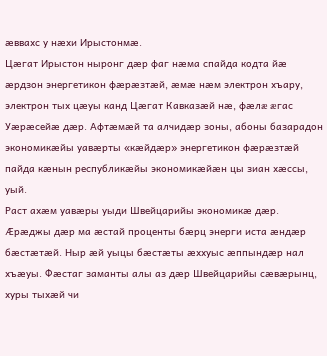æввахс у нæхи Ирыстонмæ.
Цæгат Ирыстон ныронг дæр фаг нæма спайда кодта йæ æрдзон энергетикон фæрæзтæй, æмæ нæм электрон хъару, электрон тых цæуы канд Цæгат Кавказæй нæ, фæлæ æгас Уæрæсейæ дæр. Афтæмæй та алчидæр зоны, абоны базарадон экономикæйы уавæрты «кæйдæр» энергетикон фæрæзтæй пайда кæнын республикæйы экономикæйæн цы зиан хæссы, уый.
Раст ахæм уавæры уыди Швейцарийы экономикæ дæр. Æрæджы дæр ма æстай проценты бæрц энерги иста æндæр бæстæтæй. Ныр æй уыцы бæстæты æххуыс æппындæр нал хъæуы. Фæстаг заманты алы аз дæр Швейцарийы сæвæрынц, хуры тыхæй чи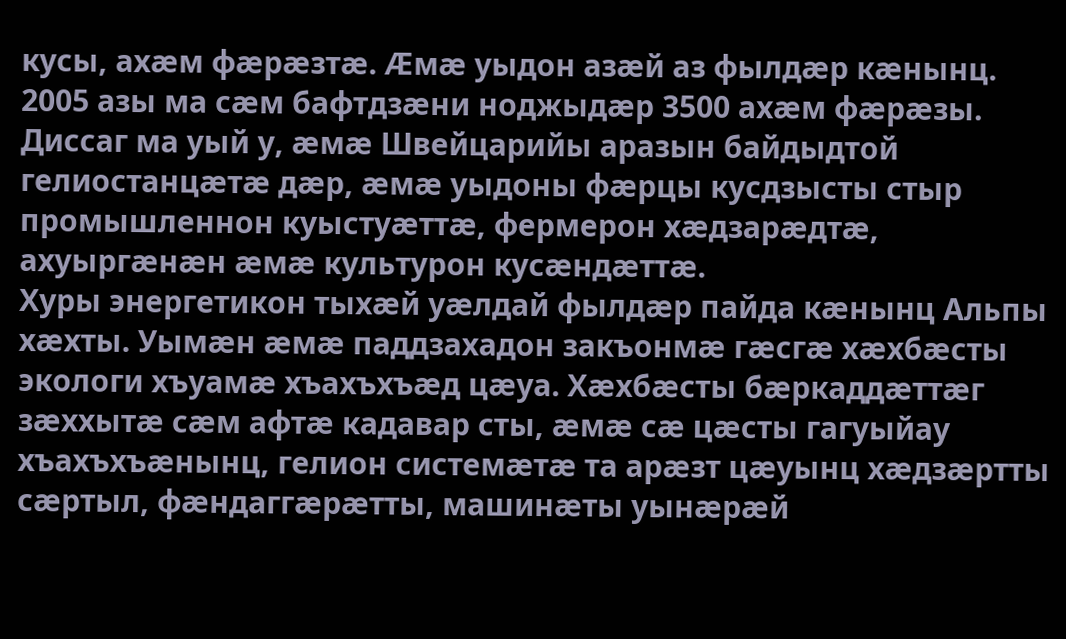кусы, ахæм фæрæзтæ. Æмæ уыдон азæй аз фылдæр кæнынц. 2005 азы ма сæм бафтдзæни ноджыдæр 3500 ахæм фæрæзы. Диссаг ма уый у, æмæ Швейцарийы аразын байдыдтой гелиостанцæтæ дæр, æмæ уыдоны фæрцы кусдзысты стыр промышленнон куыстуæттæ, фермерон хæдзарæдтæ, ахуыргæнæн æмæ культурон кусæндæттæ.
Хуры энергетикон тыхæй уæлдай фылдæр пайда кæнынц Альпы хæхты. Уымæн æмæ паддзахадон закъонмæ гæсгæ хæхбæсты экологи хъуамæ хъахъхъæд цæуа. Хæхбæсты бæркаддæттæг зæххытæ сæм афтæ кадавар сты, æмæ сæ цæсты гагуыйау хъахъхъæнынц, гелион системæтæ та арæзт цæуынц хæдзæртты сæртыл, фæндаггæрæтты, машинæты уынæрæй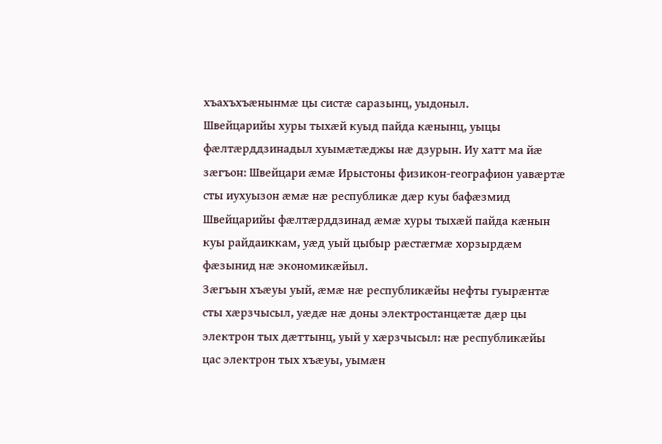хъахъхъæнынмæ цы систæ саразынц, уыдоныл.
Швейцарийы хуры тыхæй куыд пайда кæнынц, уыцы фæлтæрддзинадыл хуымæтæджы нæ дзурын. Иу хатт ма йæ зæгъон: Швейцари æмæ Ирыстоны физикон-географион уавæртæ сты иухуызон æмæ нæ республикæ дæр куы бафæзмид Швейцарийы фæлтæрддзинад æмæ хуры тыхæй пайда кæнын куы райдаиккам, уæд уый цыбыр рæстæгмæ хорзырдæм фæзынид нæ экономикæйыл.
Зæгъын хъæуы уый, æмæ нæ республикæйы нефты гуырæнтæ сты хæрзчысыл, уæдæ нæ доны электростанцæтæ дæр цы электрон тых дæттынц, уый у хæрзчысыл: нæ республикæйы цас электрон тых хъæуы, уымæн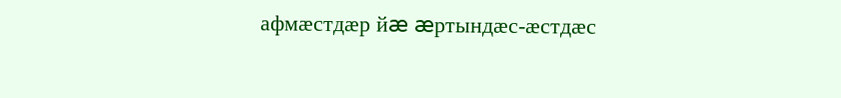афмæстдæр йæ æртындæс-æстдæс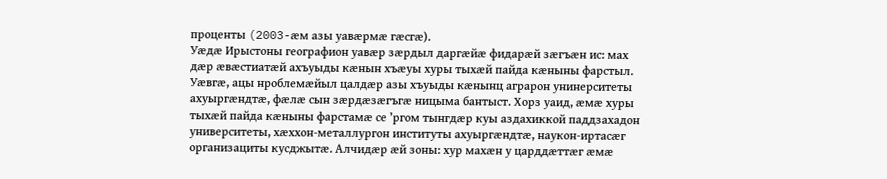проценты (2003-æм азы уавæрмæ гæсгæ).
Уæдæ Ирыстоны географион уавæр зæрдыл даргæйæ фидарæй зæгъæн ис: мах дæр æвæстиатæй ахъуыды кæнын хъæуы хуры тыхæй пайда кæныны фарстыл. Уæвгæ, ацы нроблемæйыл цалдæр азы хъуыды кæнынц аграрон унинерситеты ахуыргæндтæ, фæлæ сын зæрдæзæгъгæ ницыма бантыст. Хорз уаид, æмæ хуры тыхæй пайда кæныны фарстамæ се ’ргом тынгдæр куы аздахиккой паддзахадон университеты, хæххон-металлургон институты ахуыргæндтæ, наукон-иртасæг организациты кусджытæ. Алчидæр æй зоны: хур махæн у царддæттæг æмæ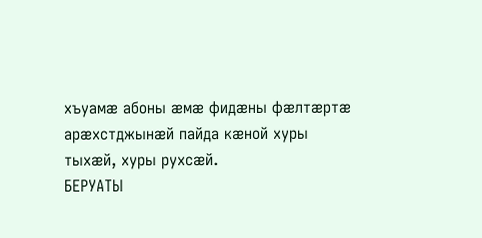хъуамæ абоны æмæ фидæны фæлтæртæ арæхстджынæй пайда кæной хуры тыхæй, хуры рухсæй.
БЕРУАТЫ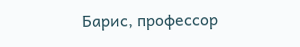Барис, профессор